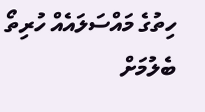ހިތުގެ މައްސަލައެއް ހުރިތޯ ބެލުމަށް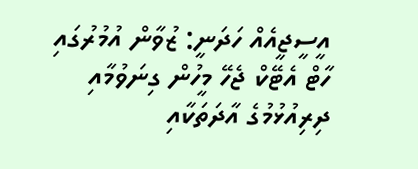އީސީޖީއެއް ހަދަނީ: ޒުވާން އުމުރުގައި ހާޓް އެޓޭކް ޖެހޭ މީހުން ގިނަވުމާއި ދިރިއުޅުމުގެ އާދަތަކާއި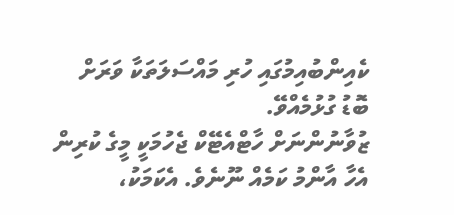ކެއިންބުއިމުގައި ހުރި މައްސަލަތަކާ ވަރަށް ބޮޑު ގުޅުމެއްވޭ.
ޒުވާނުންނަށް ހާޓްއެޓޭކް ޖެހުމަކީ މީގެ ކުރިން އެހާ އާންމު ކަމެއް ނޫނެވެ. އެކަމަކު،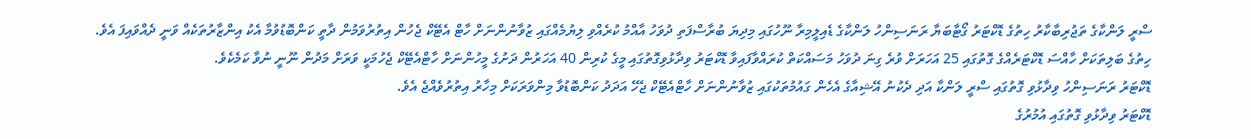ސްރީ ލަންކާގެ ތަޖުރިބާކާރު ހިތުގެ ޑޮކްޓަރު ގޯޓާބަޔާ ރަނަސިންހު ލަންކާގެ ޑެއިލީމިރާ ނޫހުގައި މިދިޔަ ބުރާސްފަތި ދުވަހު އާއްމު ކުރެއްވި ލިޔުމެއްގައި ޒުވާނުންނަށް ހާޓް އެޓޭކް ޖެހުން އިތުރުވަމުން ދާތީ ކަންބޮޑުވުމާ އެކު އިންޒާރުތަކެއް ވަނީ ދެއްވައިފަ އެވެ.
ހިތުގެ ބަލިތަކަށް ހާއްސަ ޑޮކްޓަރެއްގެ ގޮތުގައި 25 އަހަރަށް ވުރެ ގިނަ ދުވަހު މަސައްކަތް ކުރައްވާފައިވާ ޑޮކްޓަރު ވިދާޅުވިގޮތުގައި މީގެ ކުރިން 40 އަހަރުން ދަށުގެ މީހުންނަށް ހާޓްއެޓޭކް ޖެހުމަކީ ވަރަށް މަދުން ނޫނީ ނުވާ ކަމެކެވެ.
ޑޮކްޓަރު ރަނަސިންހު ވިދާޅުވި ގޮތުގައި ސްރީ ލަންކާ އަދި ދެކުނު އޭޝިއާގެ އެހެން ގައުމުތަކުގައި ޒުވާނުންނަށް ހާޓްއެޓޭކް ޖެހޭ އަދަދު ކަންބޮޑުވާ މިންވަރަކަށް މިހާރު އިތުރުވެއްޖެ އެވެ.
ޑޮކްޓަރު ވިދާޅުވި ގޮތުގައި އުމުރުގެ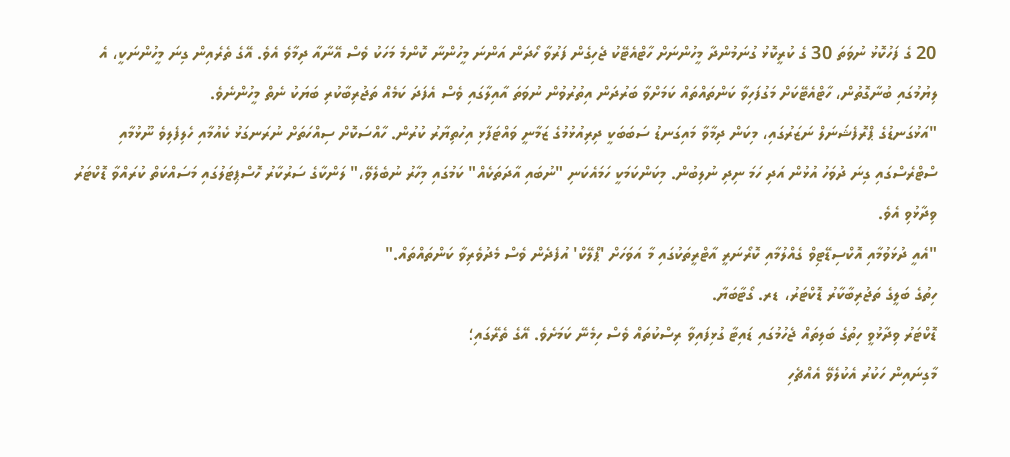20 ގެ ފަހުކޮޅު ނުވަތަ 30 ގެ ކުރީކޮޅު ގުނަމުންދާ މީހުންނަށް ހާޓްއެޓޭކު ޖެހިގެން ފަރުވާ ހޯދަން އަންނަ މީހުންނާ ކޮންމެ މަހަކު ވެސް އޭނާއާ ދިމާވެ އެވެ. އޭގެ ތެރެއިން ގިނަ މީހުންނަކީ، އެ ލިޔުމުގައި ބުނާގޮތުން، ހާޓްއެޓޭކަށް މަގުފަހިވާ ކަންތައްތައް ކަމަށްވާ ބަރުދަން އިތުރުވުން ނުވަތަ އާއިލާގައި ވެސް އެފަދަ ކަމެއް ތަޖުރިބާކުރި ބަޔަކު ނެތް މީހުންނެވެ.
"އަޅުގަނޑުގެ ޕްރޮފެޝަނަލް ނަޒަރުގައި، މިކަން ދިމާވާ މައިގަނޑު ސަބަބަކީ ދިރިއުޅުމުގެ ޒަމާނީ ވައްޓަފާޅި އިހުތިޔާރު ކުރުން. ހާއްސަކޮށް ސިއްހަތަށް ނުރަނގަޅު ކެއުމާއި ހެލިފެލިވެ ނޫޅުމާއި ސްޓްރެސްގައި ގިނަ ދުވަހު އުޅުން އަދި ހަމަ ނިދި ނުލިބުން. މިކަންކަމަކީ ހަމައެކަނި "ނުބައި އާދަތަކެއް" ކަމުގައި މިހާރު ނުބެލެވޭ،" ލަންކާގެ ސަރުކާރު ހޮސްޕިޓަލުގައި މަސައްކަތް ކުރައްވާ ޑޮކްޓަރު ވިދާޅުވި އެވެ.
"އެއީ ދުޅަވުމާއި އޮކްސިޑޭޓިވް ގެއްލުމާއި ކޮރޯނަރީ އާޓްރީތަކުގައި މާ އަވަހަށް 'ޕްލޭކް' އުފެދެން ވެސް މެދުވެރިވާ ކަންތައްތައް."
ހިތުގެ ބަލީގެ ތަޖުރިބާކާރު ޑޮކްޓަރު، ޑރ. ގޯޓާބަޔާ.
ޑޮކްޓަރު ވިދާޅުވީ ހިތުގެ ބަލިތައް ޖެހުމުގައި ޑައިޓާ ގުޅިފައިވާ ރިސްކުތައް ވެސް ހިމެނޭ ކަމަށެވެ. އޭގެ ތެރޭގައި؛
މާގިނައިން ހަކުރު އެކުލެވޭ އެއްޗެހި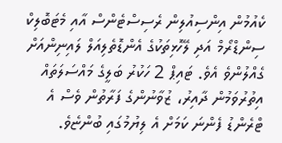ކެއުމުން އިންސިއުލިން ރެސިސްޓެންސް އާއި މެޓަބޮލިކް ސިންޑްރޯމް އަދި ލޭހޮޅިތަކުގެ އެންޑޮތެލިއަލް ލައިނިންއަށް ގެއްލުންވެ އެވެ. ޓައިޕް 2 ހަކުރު ބަލީގެ މައްސަލަތައް އިތުރުވަމުން ދާއިރު، ޒުވާނުންގެ ފަރާތުން ވެސް އެ ޓްރެންޑު ފެންނަ ކަމަށް އެ ލިޔުމުގައި ބުންޏެވެ.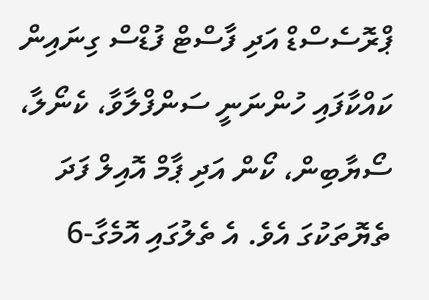ޕްރޮސެސްޑް އަދި ފާސްޓް ފުޑްސް ގިނައިން ކައްކާފައި ހުންނަނީ ސަންފްލާވާ، ކެނޯލާ، ސޯޔާބިން، ކޯން އަދި ޕާމް އޮއިލް ފަދަ ތެޔޮތަކުގަ އެވެ. އެ ތެލުގައި އޮމެގާ-6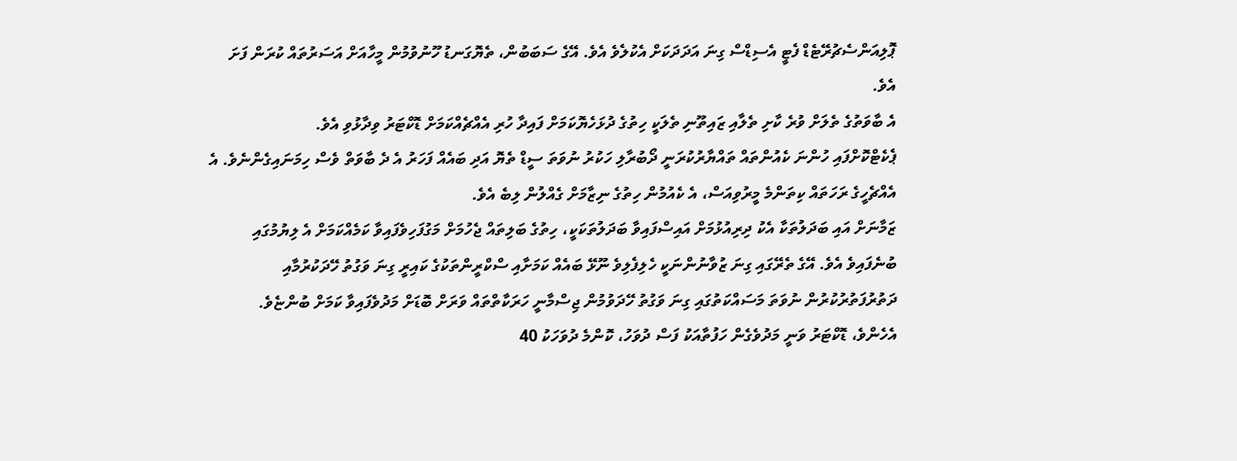ޕޮލިއަންސެޗުރޭޓެޑް ފެޓީ އެސިޑްސް ގިނަ އަދަދަކަށް އެކުލެވެ އެވެ. އޭގެ ސަބަބުން، ތެޔޮގަނޑު ހޫނުވުމުން މީހާއަށް އަސަރުތައް ކުރަން ފަށަ އެވެ.
އެ ބާވަތުގެ ތެލަށް ވުރެ ކާށި ތެލާއި ޒައިތޫނި ތެލަކީ ހިތުގެ ދުޅަހެޔޮކަމަށް ފައިދާ ހުރި އެއްޗެއްކަމަށް ޑޮކްޓަރު ވިދާޅުވި އެވެ.
ޕެކެޓްކޮށްފައި ހުންނަ ކެއުންތައް ތައްޔާރުކުރަނީ ދޯބުރާލި ހަކުރު ނުވަތަ ސީޑް ތެޔޮ އަދި ބައެއް ފަހަރު އެ ދެ ބާވަތް ވެސް ހިމަނައިގެންނެވެ. އެ އެއްޗެހީގެ ރަހަތައް ކިތަންމެ މީރުވިއަސް، އެ ކެއުމުން ހިތުގެ ނިޒާމަށް ގެއްލުން ލިބެ އެވެ.
ޒަމާނަށް އައި ބަދަލުތަކާ އެކު ދިރިއުޅުމަށް އައިސްފައިވާ ބަދަލުތަކަކީ، ހިތުގެ ބަލިތައް ޖެހުމަށް މަގުފަހިވެފައިވާ ކަމެއްކަމަށް އެ ލިޔުމުގައި ބުނެފައިވެ އެވެ. އޭގެ ތެރޭގައި ގިނަ ޒުވާނުންނަކީ ހެލިފެލިވެ ނޫޅޭ ބައެއް ކަމަށާއި ސްކްރީންތަކުގެ ކައިރީ ގިނަ ވަގުތު ހޭދަކުރުމާއި ދަތުރުފަތުރުކުރުން ނުވަތަ މަސައްކަތުގައި ގިނަ ވަގުތު ހޭދަވުމުން ޖިސްމާނީ ހަރަކާތްތައް ވަރަށް ބޮޑަށް މަދުވެފައިވާ ކަމަށް ބުންޏެވެ.
އެހެންވެ، ޑޮކްޓަރު ވަނީ މަދުވެގެން ހަފުތާއަކު ފަސް ދުވަހު، ކޮންމެ ދުވަހަކު 40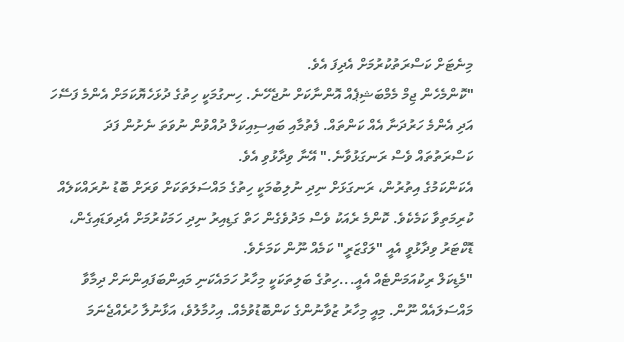މިނެޓަށް ކަސްރަތުކުރުމަށް އެދިފަ އެވެ.
"ކޮންމެހެން ޖިމް މެމްބަޝިޕެއް އޮންނާކަށް ނުޖެހޭނެ. ހިނގުމަކީ ހިތުގެ ދުޅަހެޔޮކަމަށް އެންމެ ފަސޭހަ އަދި އެންމެ ހަރުދަނާ އެއް ކަންތައް. ފެތުމާއި ބައިސިއިކަލް ދުއްވުން ނުވަތަ ނެށުން ފަދަ ކަސްރަތުތައް ވެސް ރަނގަޅުވާނެ." އޭނާ ވިދާޅުވި އެވެ.
އެކަންކަމުގެ އިތުރުން، ރަނގަޅަށް ނިދި ނުލިބުމަކީ ހިތުގެ މައްސަލަތަކަށް ވަރަށް ބޮޑު ނުރައްކަލެއް ކުރިމަތިވާ ކަމެކެވެ. ކޮންމެ ރެއަކު ވެސް މަދުވެގެން ހަތް ގަޑިއިރު ނިދި ހަމަކުރުމަށް އެދިވަޑައިގެން، ޑޮކްޓަރު ވިދާޅުވީ އެއީ "ލަގްޒަރީ" ކަމެއް ނޫން ކަމަށެވެ.
"މެޑިކަލް ރިކުއަމަންޓެއް އެއީ...ހިތުގެ ބަލިތަކަކީ މިހާރު ހަމައެކަނި މައިންބަފައިންނަށް ދިމާވާ މައްސަލައެއް ނޫން. މިއީ މިހާރު ޒުވާނުންގެ ކަންބޮޑުވުމެއް. އިހުމާލުވެ، އަޅާނުލާ ހުރެއްޖެނަމަ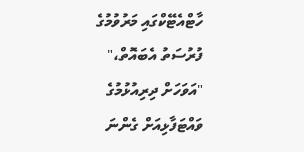ހާޓްއެޓޭކްގައި މަރުވުމުގެ ފުރުސަތު އެބައޮތް،"
"އަވަހަށް ދިރިއުޅުމުގެ ވައްޓަފާޅިއަށް ގެންނަ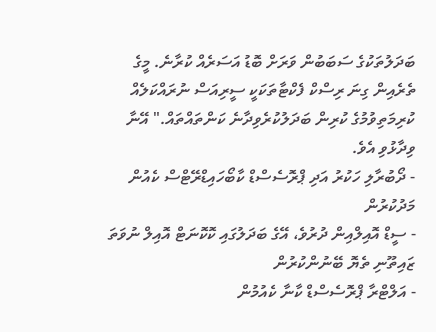ބަދަލުތަކުގެ ސަބަބުން ވަރަށް ބޮޑު އަސަރެއް ކުރާނެ. މީގެ ތެރެއިން ގިނަ ރިސްކް ފެކްޓާތަކަކީ ސީރިއަސް ނުރައްކަލެއް ކުރިމަތިވުމުގެ ކުރިން ބަދަލުކުރެވިދާނެ ކަންތައްތައް." އޭނާ ވިދާޅުވި އެވެ.
- ދޯބުރާލި ހަކުރު އަދި ޕްރޮސެސްޑް ކާބޯހައިޑްރޭޓްސް ކެއުން މަދުކުރުން
- ސީޑް އޮއިލްއިން ދުރުވެ، އޭގެ ބަދަލުގައި ކޮކޮނަޓް އޮއިލް ނުވަތަ ޒައިތޫނި ތެޔޮ ބޭނުންކުރުން
- އަލްޓްރާ ޕްރޮސެސްޑް ކާނާ ކެއުމުން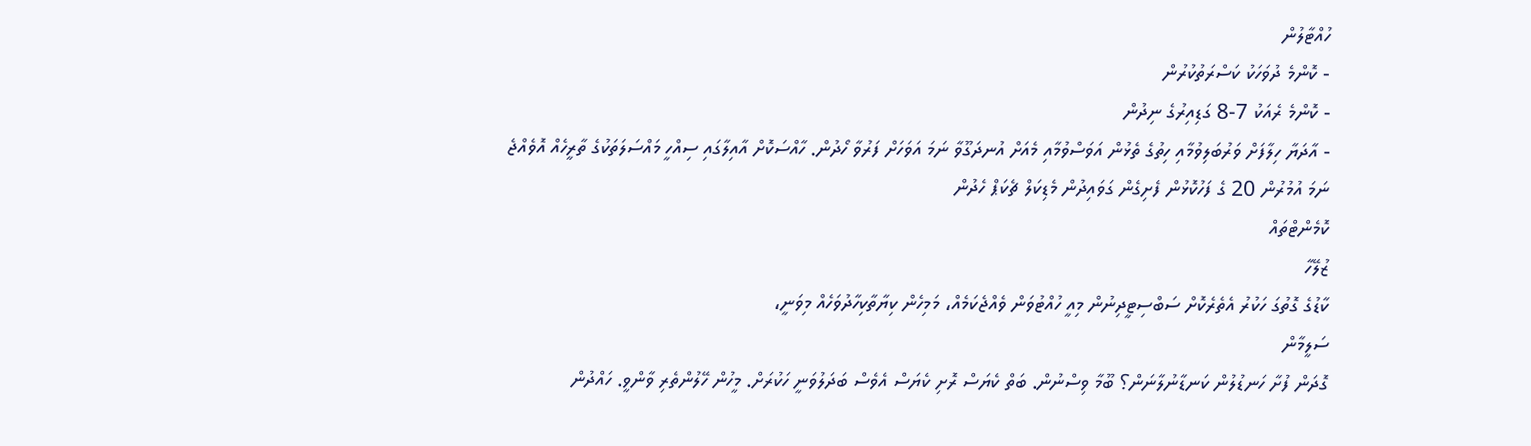ހުއްޓާލުން
- ކޮންމެ ދުވަހަކު ކަސްރަތުކުރުން
- ކޮންމެ ރެއަކު 7-8 ގަޑިއިރުގެ ނިދުން
- އާދަޔާ ހިލާފަށް ވަރުބަލިވުމާއި ހިތުގެ ތެޅުން އަވަސްވުމާއި މެއަށް އުނދަގޫވާ ނަމަ އަވަހަށް ފަރުވާ ހޯދުން. ހާއްސަކޮށް އާއިލާގައި ސިއްހީ މައްސަލަތަކުގެ ތާރީހެއް އޮވެއްޖެ ނަމަ އުމުރުން 20 ގެ ފަހުކޮޅުން ފެށިގެން ގަވައިދުން މެޑިކަލް ޗެކަޕް ހެދުން
ކޮމެންޓްތައް
ޒުލޭހާ
ކާޑުގެ ގޮތުގަ ހަކުރު އެތެރެކޮށް ސަބްސިޓީދިނުން މިއީ ހުއްޓުވަން ވެއްޖެކަމެއް، މަމިހެން ކިޔާތާކިހާދުވަހެއް މިވަނީ،
ސަލީމާން
ގޮދަން ފުށާ ހަނޑުލުން ކަނޑާނުލާނަން؟ ބޫމާ ވިސްނުން. ބަތް ކެޔަސް ރޮށި ކެޔަސް އެވެސް ބަދަލުވަނީ ހަކުރަށް. މީހުން ހޭލުންތެރި ވާންވީ. ހައްދުން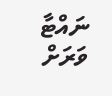ނައްޓާ ވަރަށް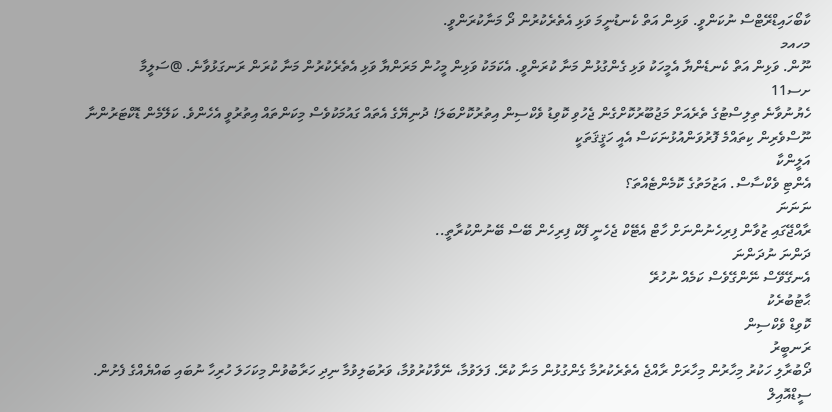ކާބޯހައިޑްރޭޓްސް ނުކަންވީ. ވަޅިން އަތް ކެނޑުނީމަ ވަޅި އެތެރެކުރުން ދޯ މަނާކުރަންވީ.
މހއމ
ނޫން. ވަޅިން އަތް ކެނޑެންޔާ އެމީހަކު ވަޅި ގެންގުޅުން މަނާ ކުރަންވީ. އެކަމަކު ވަޅިން މީހުން މަރަންޔާ ވަޅި އެތެރެކުރުން މަނާ ކުރަން ރަނގަޅުވާނެ. @ސަލީމާ
ށސ11
ހެޔުނުވާނެ ތިލިސްޓުގެ ތެރެއަށް މަޖުބޫރުކޮށްގެން ޖެހުވި ކޮވިޑު ވެކްސިން އިތުރުކޮށްބަލަ! ދުނިޔޭގެ އެތައް ގައުމަކުވެސް މިކަންތައް އިތުރުވީ އެހެންވެ. ކަލޭމެން ޑޮކްޓަރުންނާ ނޫސްވެރިން ކިތައްމެ ފޮރުވަންއުޅުނަކަސް އެއީ ހަޤީޤަތަކީ
އަލީންކާ
އެންޓި ވެކްސާސް. އަޒުމަތުގެ ކޮމެންޓެއްތަ؟
ނަނަނަ
ރާއްޖޭގައި ޒުވާން ފިރިހެނުންނަށް ހާޓް އެޓޭކް ޖެހެނީ ފޭކް ފިރިހެން ބޭސް ބޭނުންކުރާތީ..
ދަންނަ ނުދަންނަ
އެނގޭވޭސް ނޭންގޭވެސް ކަމެއް ނުހުރޭ
ޙާޓުބުރެކު
ކޮވިޑް ވެކްސިން
ރަނބީރު
ދޯބުރާލި ހަކުރު މިހާރުން މިހާރަށް ރާއްޖެ އެތެރެކުރުމާ ގެންގުޅުން މަނާ ކުރޭ. ފަލަވުމާ، ނޭވާކުރުވުމާ، ވަރުބަލިވުމާ ނިދި ހަރާބުވުން މިކަހަލަ ހުރިހާ ނުބައި ބައްޔެއްގެ ފެށުން.
ސީޑްއޮއިލް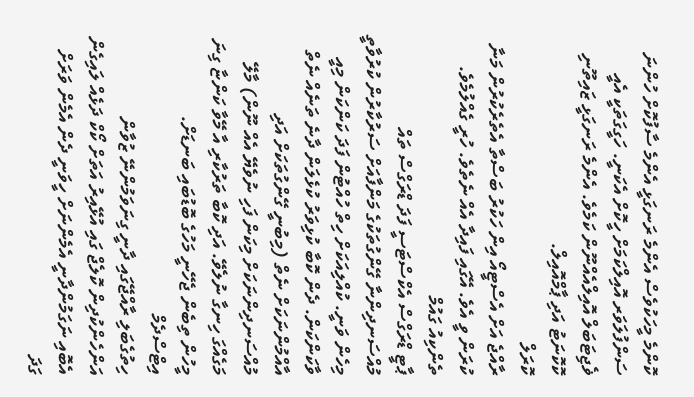ކޮންމެ މީހަކުވެސް އެންމެ ރަނގަޅީ އެންމެ ސާފުކޮށް ހުންނަ ސަންފުލަވަރ އޮއިލްކަމަށް ހީކޮށް އެކަނީ. ހަގީގަތަކީ އެއީ ޥެޖިޓަބަލް އޮއިލްއެއްނޫން ކަމެވެ. އެންމެ ރަނގަޅީ ޒައިތޫނި ކޮކޮނަޓު އަދި ޕާމްއޮއިލް.
ކޮރަލް
ރާއްޖެ އަށް އެސްޓީއޯ އިން ހަކުރު ބަސްތާ އެތެރެކުރުން މަނާ ކުރަން ވީ އެވެ. އޭގައި ފައިދާ އެއް ނެތެވެ. ހުރީ ގެއްލުމެވެ.
ތެންކިއު ގައުމް
ޕާޓީ ޑްރަގްސް އެކްސްޓަސީ ފަދަ ޑްރަގްސް ތައް މުއްސަނދިންނާ ގޭންގުތަކުގެ މަންފާއަށް ސަރުކާރުން ކުރުވާތީ މިހެން ވަނީ. ކުއްލިއަކަށް ހިތް ހުއްޓުން ފަދަ ކަންކަން މިއީ ވާކަންކަން. ދެން ކޮބާ ކުޅިވަރު ކުޅެލަން ދާނެ ތަނެއް ނެތް އާއްމުންނަކަށް ނެތް (މިބުނީ ގޭންގުތަކަށް އަދި މުއްސަނދިންނަކަށް މިކަން ފަހި ނުވެޔޭ އެއް ނޫން) މާލޭ މަގެއްގަ ހިނގާ ނުލެވޭ. އަދި ކޮބާ ތަރުކާރި އާ މޭވާ ކަންޏާ ގިނަ މީހުން ތިބެން ޖެހޭނީ މަހުގެ ބޮޑުބައި ބަނޑަށް.
އިޓްސްދެމް
ހިތުގެބަލި ރާއްޖޭގައި ދާނީ ގިނަވަމުންނޭ ޒުވާން އަންހެންކުދިން ކޮލެޖް ގައި އުޅޭއިރު އަތަށް ކޯކް ދަޅެއް ލައިގެން އެބޮއި ނަގަމުންދާނީ އެމެންނަށް ހީވަނީ ދެން އެމެން ވަރަށް ގަދަ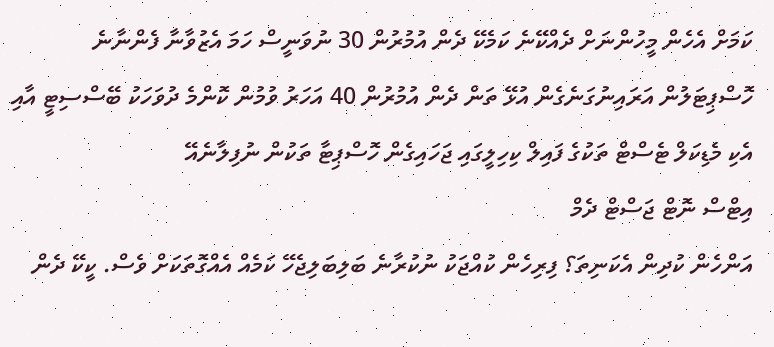ކަމަށް އެހެން މީހުންނަށް ދެއްކޭނެ ކަމެކޭ ދެން އުމުރުން 30 ނުވަނީސް ހަމަ އެޒުވާނާ ފެންނާނެ ހޮސްޕިޓަލުން އަރައިނުގަނެގެން އުޅޭ ތަން ދެން އުމުރުން 40 އަހަރު ވުމުން ކޮންމެ ދުވަހަކު ބޭސްސިޓީ އާއި އެކި މެޑިކަލް ޓެސްޓް ތަކުގެ ފައިލް ކިހިލީގައި ޖަހައިގެން ހޮސްޕިޓާ ތަކުން ނުފިލާނެއޭ
އިޓްސް ނޮޓް ޖަސްޓް ދެމް
އަންހެން ކުދިން އެކަނިތަ؟ ފިރިހެން ކުއްޖަކު ނުކުރާނެ ބަލިބަލިޖެހޭ ކަމެއް އެއްގޮތަކަށް ވެސް. ކީކޭ ދެން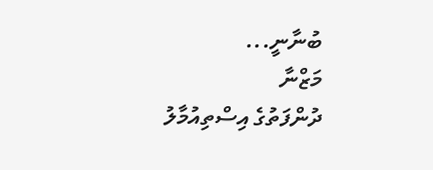ބުނާނީ...
މަޒްނާ
ދުންފަތުގެ އިސްތިއުމާލު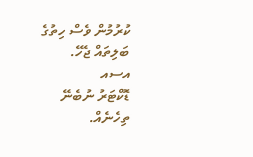ކުރުމުން ވެސް ހިތުގެ ބަލިތައް ޖެހޭ.
އސއ
ޑޮކްޓަރު ނުބެނޭ ތިހެނެއް.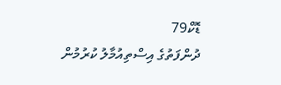ޑޮކް79
ދުންފަތުގެ އިސްތިއުމާލު ކުރުމުން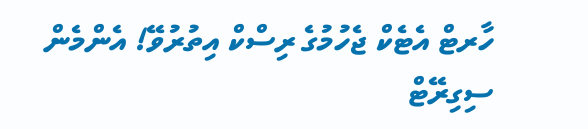ހާރޓް އެޓެކް ޖެހުމުގެ ރިސްކް އިތުރުވޭ! އެންމެން ސިގިރޭޓް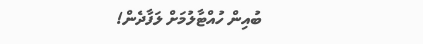ބުއިން ހުއްޓާލުމަށް ލަފާދެން!